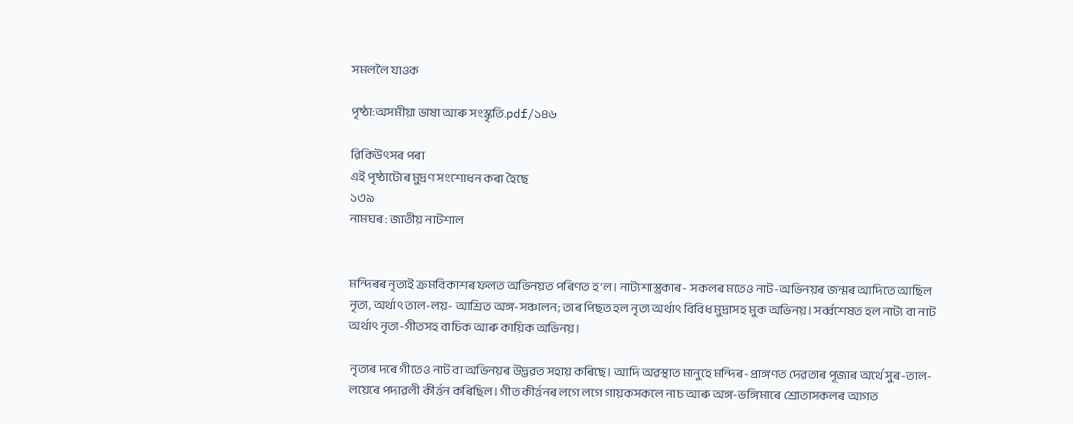সমললৈ যাওক

পৃষ্ঠা:অসমীয়া ভাষা আৰু সংস্কৃতি.pdf/১৪৬

ৱিকিউৎসৰ পৰা
এই পৃষ্ঠাটোৰ মুদ্ৰণ সংশোধন কৰা হৈছে
১৩৯
নামঘৰ : জাতীয় নাটশাল


মন্দিৰৰ নৃত্যই ক্ৰমবিকাশৰ ফলত অভিনয়ত পৰিণত হ’ল। নাট্যশাস্ত্ৰকাৰ- সকলৰ মতেও নাট-অভিনয়ৰ জন্মৰ আদিতে আছিল নৃত্য, অৰ্থাৎ তাল-লয়- আশ্ৰিত অঙ্গ-সঞ্চালন; তাৰ পিছত হল নৃত্য অৰ্থাৎ বিবিধ মুদ্ৰাসহ মুক অভিনয়। সৰ্ব্বশেষত হল নাট্য বা নাট অৰ্থাৎ নৃত্য-গীতসহ বাচিক আৰু কায়িক অভিনয়।

 নৃত্যৰ দৰে গীতেও নাট বা অভিনয়ৰ উদ্ভৱত সহায় কৰিছে। আদি অৱস্থাত মানুহে মন্দিৰ-প্ৰাঙ্গণত দেৱতাৰ পূজাৰ অৰ্থে সুৰ-তাল-লয়েৰে পদাৱলী কীৰ্ত্তন কৰিছিল। গীত কীৰ্ত্তনৰ লগে লগে গায়কসকলে নাচ আৰু অঙ্গ-ভঙ্গিমাৰে শ্ৰোতাসকলৰ আগত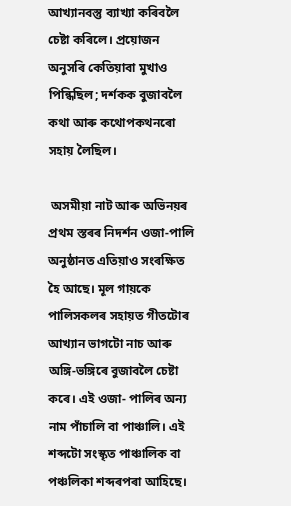আখ্যানবস্তু ব্যাখ্যা কৰিবলৈ চেষ্টা কৰিলে। প্ৰয়োজন অনুসৰি কেতিয়াবা মুখাও পিন্ধিছিল; দৰ্শকক বুজাবলৈ কথা আৰু কথোপকথনৰো সহায় লৈছিল।

 অসমীয়া নাট আৰু অভিনয়ৰ প্ৰথম স্তৰৰ নিদৰ্শন ওজা-পালি অনুষ্ঠানত এতিয়াও সংৰক্ষিত হৈ আছে। মূল গায়কে পালিসকলৰ সহায়ত গীতটোৰ আখ্যান ভাগটো নাচ আৰু অঙ্গি-ভঙ্গিৰে বুজাবলৈ চেষ্টা কৰে। এই ওজা- পালিৰ অন্য নাম পাঁচালি বা পাঞ্চালি। এই শব্দটো সংস্কৃত পাঞ্চালিক বা পঞ্চলিকা শব্দৰপৰা আহিছে।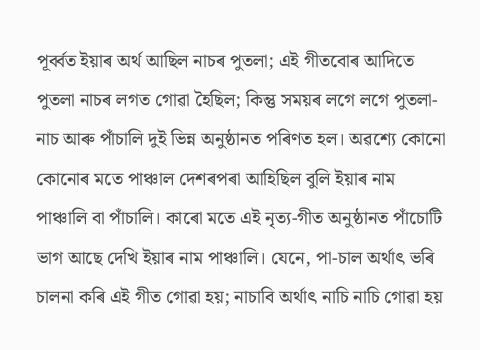পূৰ্ব্বত ইয়াৰ অৰ্থ আছিল নাচৰ পুতলা; এই গীতবোৰ আদিতে পুতলা নাচৰ লগত গোৱা হৈছিল; কিন্তু সময়ৰ লগে লগে পুতলা-নাচ আৰু পাঁচালি দুই ভিন্ন অনুষ্ঠানত পৰিণত হল। অৱশ্যে কোনো কোনোৰ মতে পাঞ্চাল দেশৰপৰা আহিছিল বুলি ইয়াৰ নাম পাঞ্চালি বা পাঁচালি। কাৰো মতে এই নৃত্য-গীত অনুষ্ঠানত পাঁচোটি ভাগ আছে দেখি ইয়াৰ নাম পাঞ্চালি। যেনে, পা-চাল অৰ্থাৎ ভৰি চালনা কৰি এই গীত গোৱা হয়; নাচাবি অৰ্থাৎ নাচি নাচি গোৱা হয়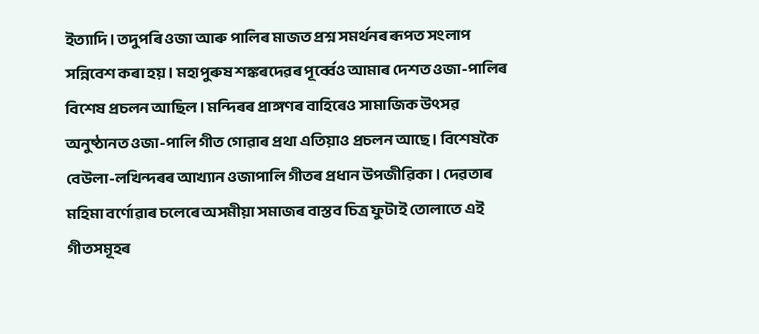ইত্যাদি। তদুপৰি ওজা আৰু পালিৰ মাজত প্ৰশ্ন সমৰ্থনৰ ৰূপত সংলাপ সন্নিবেশ কৰা হয়। মহাপুৰুষ শঙ্কৰদেৱৰ পূৰ্ব্বেও আমাৰ দেশত ওজা-পালিৰ বিশেষ প্ৰচলন আছিল। মন্দিৰৰ প্ৰাঙ্গণৰ বাহিৰেও সামাজিক উৎসৱ অনুষ্ঠানত ওজা-পালি গীত গোৱাৰ প্ৰথা এতিয়াও প্ৰচলন আছে। বিশেষকৈ বেউলা-লখিন্দৰৰ আখ্যান ওজাপালি গীতৰ প্ৰধান উপজীৱিকা। দেৱতাৰ মহিমা বৰ্ণোৱাৰ চলেৰে অসমীয়া সমাজৰ বাস্তব চিত্ৰ ফুটাই তোলাতে এই গীতসমূহৰ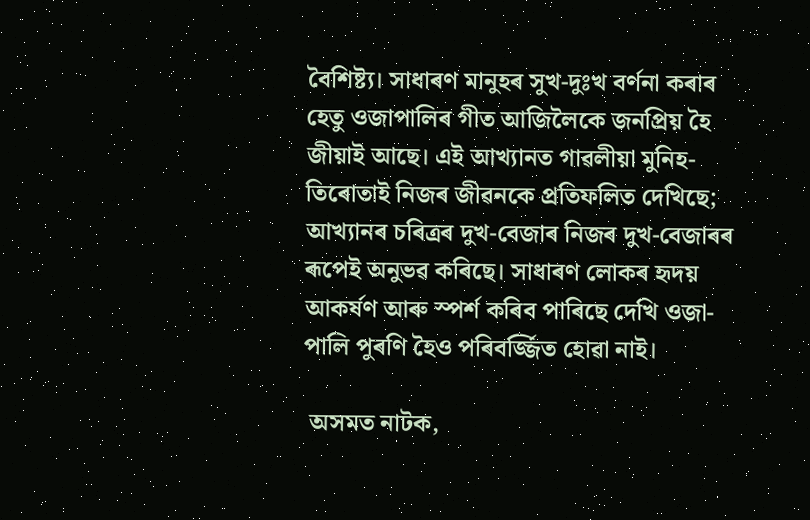বৈশিষ্ট্য। সাধাৰণ মানুহৰ সুখ-দুঃখ বৰ্ণনা কৰাৰ হেতু ওজাপালিৰ গীত আজিলৈকে জনপ্ৰিয় হৈ জীয়াই আছে। এই আখ্যানত গাৱলীয়া মুনিহ-তিৰোতাই নিজৰ জীৱনকে প্ৰতিফলিত দেখিছে; আখ্যানৰ চৰিত্ৰৰ দুখ-বেজাৰ নিজৰ দুখ-বেজাৰৰ ৰূপেই অনুভৱ কৰিছে। সাধাৰণ লোকৰ হৃদয় আকৰ্ষণ আৰু স্পৰ্শ কৰিব পাৰিছে দেখি ওজা-পালি পুৰণি হৈও পৰিবৰ্জ্জিত হোৱা নাই।

 অসমত নাটক,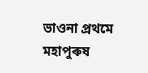ভাওনা প্ৰথমে মহাপুৰুষ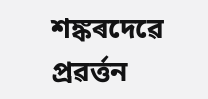শঙ্কৰদেৱে প্ৰৱৰ্ত্তন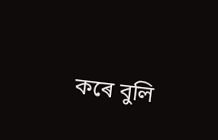কৰে বুলি